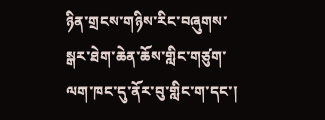ཉིན་གྲངས་གཉིས་རིང་བཞུགས་སྒར་ཐེག་ཆེན་ཆོས་གླིང་གཙུག་ལག་ཁང་དུ་ནོར་བུ་གླིང་ག་དང་།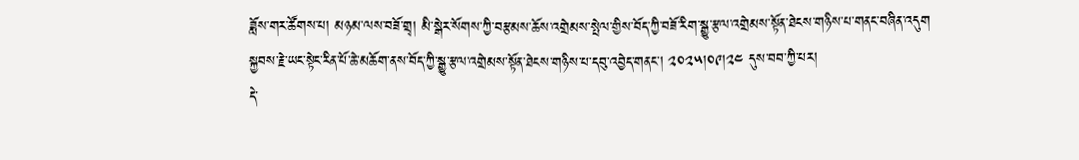ཟློས་གར་ཚོགས་པ། མཉམ་ལས་བཟོ་གྲྭ། མི་སྒེར་སོགས་ཀྱི་བརྩམས་ཆོས་འགྲེམས་སྤེལ་གྱིས་བོད་ཀྱི་བཟོ་རིག་སྒྱུ་རྩལ་འགྲེམས་སྟོན་ཐེངས་གཉིས་པ་གནང་བཞིན་འདུག
སྐྱབས་རྗེ་ཡང་སྟེང་རིན་པོ་ཆེ་མཆོག་ནས་བོད་ཀྱི་སྒྱུ་རྩལ་འགྲེམས་སྟོན་ཐེངས་གཉིས་པ་དབུ་འབྱེད་གནང་། ༢༠༢༥།༠༩།༢༤ དུས་བབ་ཀྱི་པར།
དེ་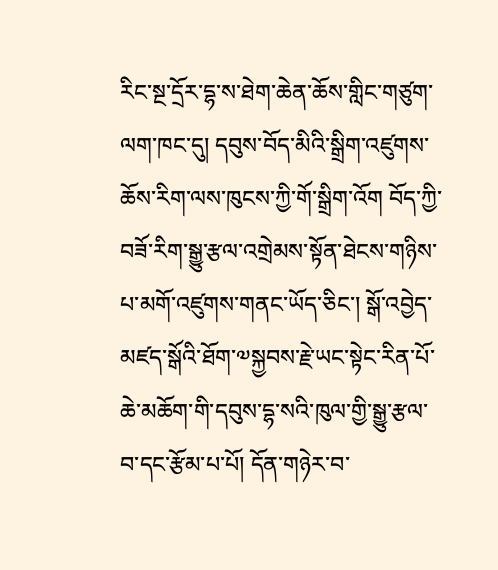རིང་སྔ་དྲོར་དྷ་ས་ཐེག་ཆེན་ཆོས་གླིང་གཙུག་ལག་ཁང་དུ། དབུས་བོད་མིའི་སྒྲིག་འཛུགས་ཆོས་རིག་ལས་ཁུངས་ཀྱི་གོ་སྒྲིག་འོག བོད་ཀྱི་བཟོ་རིག་སྒྱུ་རྩལ་འགྲེམས་སྟོན་ཐེངས་གཉིས་པ་མགོ་འཛུགས་གནང་ཡོད་ཅིང་། སྒོ་འབྱེད་མཛད་སྒོའི་ཐོག་༧སྐྱབས་རྗེ་ཡང་སྟེང་རིན་པོ་ཆེ་མཆོག་གི་དབུས་དྷ་སའི་ཁུལ་གྱི་སྒྱུ་རྩལ་བ་དང་རྩོམ་པ་པོ། དོན་གཉེར་བ་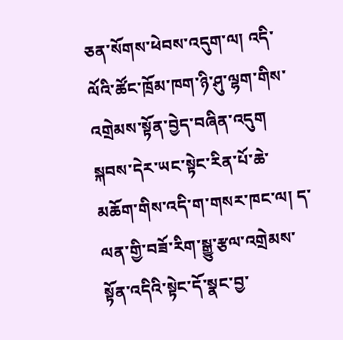ཅན་སོགས་ཕེབས་འདུག་ལ། འདི་ལོའི་ཚོང་ཁྲོམ་ཁག་ཉི་ཤུ་ལྷག་གིས་འགྲེམས་སྟོན་བྱེད་བཞིན་འདུག
སྐབས་དེར་ཡང་སྟེང་རིན་པོ་ཆེ་མཆོག་གིས་འདི་ག་གསར་ཁང་ལ། ད་ལན་གྱི་བཟོ་རིག་སྒྱུ་རྩལ་འགྲེམས་སྟོན་འདིའི་སྟེང་དོ་སྣང་བྱ་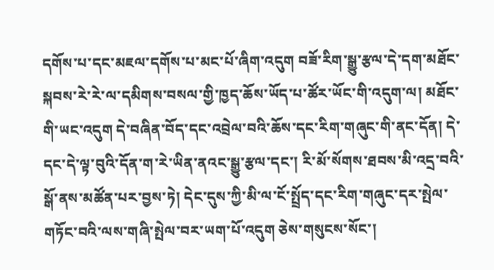དགོས་པ་དང་མཇལ་དགོས་པ་མང་པོ་ཞིག་འདུག བཟོ་རིག་སྒྱུ་རྩལ་དེ་དག་མཐོང་སྐབས་རེ་རེ་ལ་དམིགས་བསལ་གྱི་ཁྱད་ཆོས་ཡོད་པ་ཚོར་ཡོང་གི་འདུག་ལ། མཐོང་གི་ཡང་འདུག དེ་བཞིན་བོད་དང་འབྲེལ་བའི་ཆོས་དང་རིག་གཞུང་གི་ནང་དོན། དེ་དང་དེ་ལྟ་བུའི་དོན་ག་རེ་ཡིན་ནའང་སྒྱུ་རྩལ་དང་། རི་མོ་སོགས་ཐབས་མི་འདྲ་བའི་སྒོ་ནས་མཚོན་པར་བྱས་ཏེ། དེང་དུས་ཀྱི་མི་ལ་ངོ་སྤྲོད་དང་རིག་གཞུང་དར་སྤེལ་གཏོང་བའི་ལས་གཞི་སྤེལ་བར་ཡག་པོ་འདུག ཅེས་གསུངས་སོང་།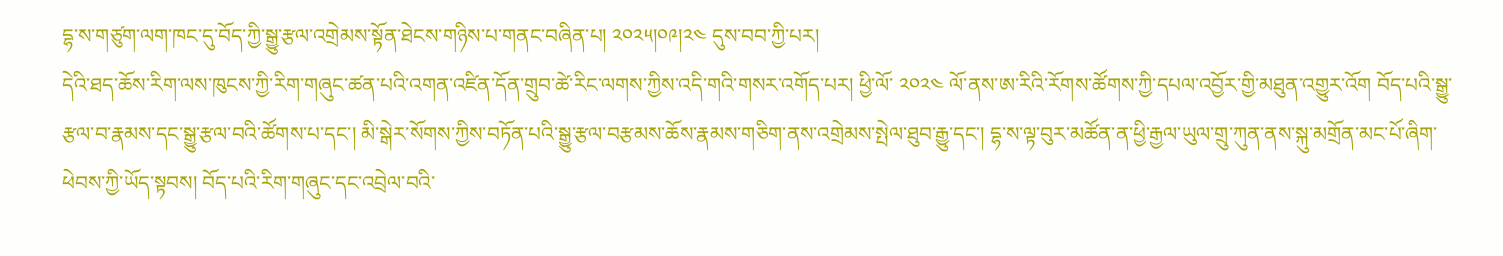དྷ་ས་གཙུག་ལག་ཁང་དུ་བོད་ཀྱི་སྒྱུ་རྩལ་འགྲེམས་སྟོན་ཐེངས་གཉིས་པ་གནང་བཞིན་པ། ༢༠༢༥།༠༩།༢༤ དུས་བབ་ཀྱི་པར།
དེའི་ཐད་ཆོས་རིག་ལས་ཁུངས་ཀྱི་རིག་གཞུང་ཚན་པའི་འགན་འཛིན་དོན་གྲུབ་ཚེ་རིང་ལགས་ཀྱིས་འདི་གའི་གསར་འགོད་པར། ཕྱི་ལོ་ ༢༠༢༤ ལོ་ནས་ཨ་རིའི་རོགས་ཚོགས་ཀྱི་དཔལ་འབྱོར་གྱི་མཐུན་འགྱུར་འོག བོད་པའི་སྒྱུ་རྩལ་བ་རྣམས་དང་སྒྱུ་རྩལ་བའི་ཚོགས་པ་དང་། མི་སྒེར་སོགས་ཀྱིས་བཏོན་པའི་སྒྱུ་རྩལ་བརྩམས་ཆོས་རྣམས་གཅིག་ནས་འགྲེམས་སྤེལ་ཐུབ་རྒྱུ་དང་། དྷ་ས་ལྟ་བུར་མཚོན་ན་ཕྱི་རྒྱལ་ཡུལ་གྲུ་ཀུན་ནས་སྐུ་མགྲོན་མང་པོ་ཞིག་ཕེབས་ཀྱི་ཡོད་སྟབས། བོད་པའི་རིག་གཞུང་དང་འབྲེལ་བའི་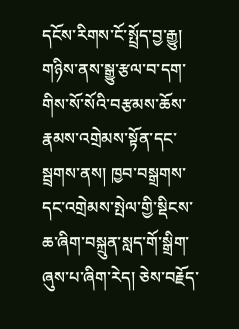དངོས་རིགས་ངོ་སྤྲོད་བྱ་རྒྱུ། གཉིས་ནས་སྒྱུ་རྩལ་བ་དག་གིས་སོ་སོའི་བརྩམས་ཆོས་རྣམས་འགྲེམས་སྟོན་དང་སྦྲགས་ནས། ཁྱབ་བསྒྲགས་དང་འགྲེམས་སྤེལ་གྱི་སྡིངས་ཆ་ཞིག་བསྐྲུན་སླད་གོ་སྒྲིག་ཞུས་པ་ཞིག་རེད། ཅེས་བརྗོད་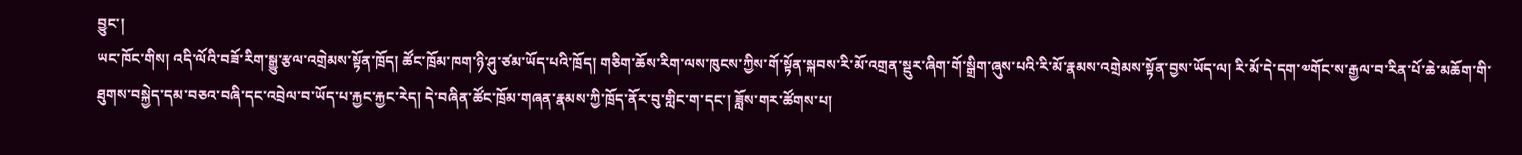བྱུང་།
ཡང་ཁོང་གིས། འདི་ལོའི་བཟོ་རིག་སྒྱུ་རྩལ་འགྲེམས་སྟོན་ཁྲོད། ཚོང་ཁྲོམ་ཁག་ཉི་ཤུ་ཙམ་ཡོད་པའི་ཁྲོད། གཅིག་ཆོས་རིག་ལས་ཁུངས་ཀྱིས་གོ་སྟོན་སྐབས་རི་མོ་འགྲན་སྡུར་ཞིག་གོ་སྒྲིག་ཞུས་པའི་རི་མོ་རྣམས་འགྲེམས་སྟོན་བྱས་ཡོད་ལ། རི་མོ་དེ་དག་༧གོང་ས་རྒྱལ་བ་རིན་པོ་ཆེ་མཆོག་གི་ཐུགས་བསྐྱེད་དམ་བཅའ་བཞི་དང་འབྲེལ་བ་ཡོད་པ་རྐྱང་རྐྱང་རེད། དེ་བཞིན་ཚོང་ཁྲོམ་གཞན་རྣམས་ཀྱི་ཁྲོད་ནོར་བུ་གླིང་ག་དང་། ཟློས་གར་ཚོགས་པ།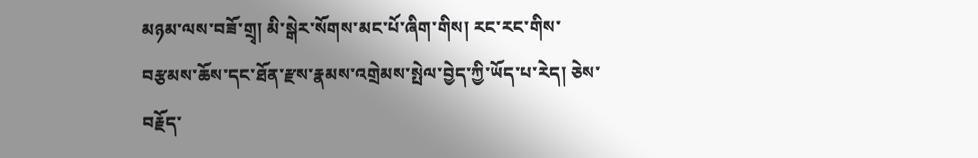མཉམ་ལས་བཟོ་གྲྭ། མི་སྒེར་སོགས་མང་པོ་ཞིག་གིས། རང་རང་གིས་བརྩམས་ཆོས་དང་ཐོན་རྫས་རྣམས་འགྲེམས་སྤེལ་བྱེད་ཀྱི་ཡོད་པ་རེད། ཅེས་བརྗོད་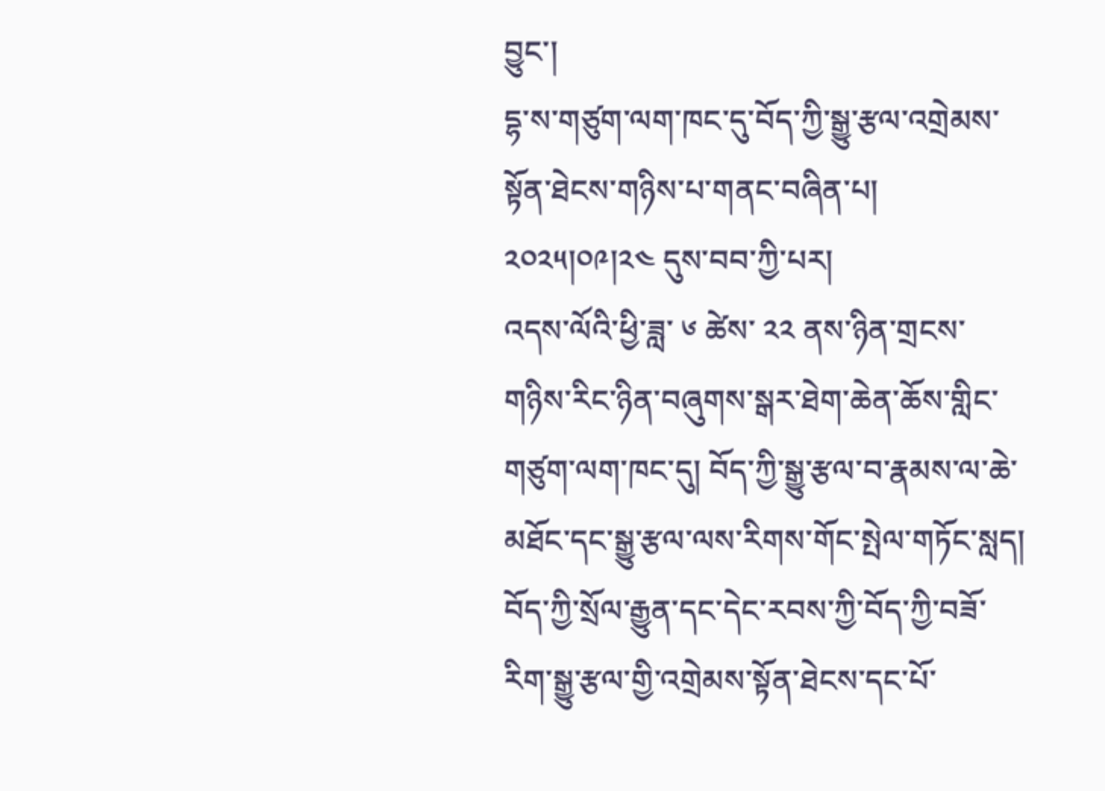བྱུང་།
དྷ་ས་གཙུག་ལག་ཁང་དུ་བོད་ཀྱི་སྒྱུ་རྩལ་འགྲེམས་སྟོན་ཐེངས་གཉིས་པ་གནང་བཞིན་པ། ༢༠༢༥།༠༩།༢༤ དུས་བབ་ཀྱི་པར།
འདས་ལོའི་ཕྱི་ཟླ་ ༦ ཚེས་ ༢༢ ནས་ཉིན་གྲངས་གཉིས་རིང་ཉིན་བཞུགས་སྒར་ཐེག་ཆེན་ཆོས་གླིང་གཙུག་ལག་ཁང་དུ། བོད་ཀྱི་སྒྱུ་རྩལ་བ་རྣམས་ལ་ཆེ་མཐོང་དང་སྒྱུ་རྩལ་ལས་རིགས་གོང་སྤེལ་གཏོང་སླད། བོད་ཀྱི་སྲོལ་རྒྱུན་དང་དེང་རབས་ཀྱི་བོད་ཀྱི་བཟོ་རིག་སྒྱུ་རྩལ་གྱི་འགྲེམས་སྟོན་ཐེངས་དང་པོ་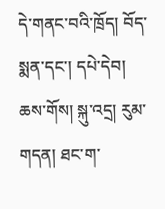དེ་གནང་བའི་ཁྲོད། བོད་སྨན་དང་། དཔེ་དེབ། ཆས་གོས། སྐུ་འདྲ། རུམ་གདན། ཐང་ག་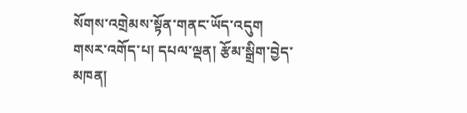སོགས་འགྲེམས་སྟོན་གནང་ཡོད་འདུག
གསར་འགོད་པ། དཔལ་ལྡན། རྩོམ་སྒྲིག་བྱེད་མཁན།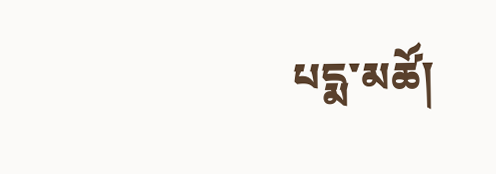པདྨ་མཚོ།